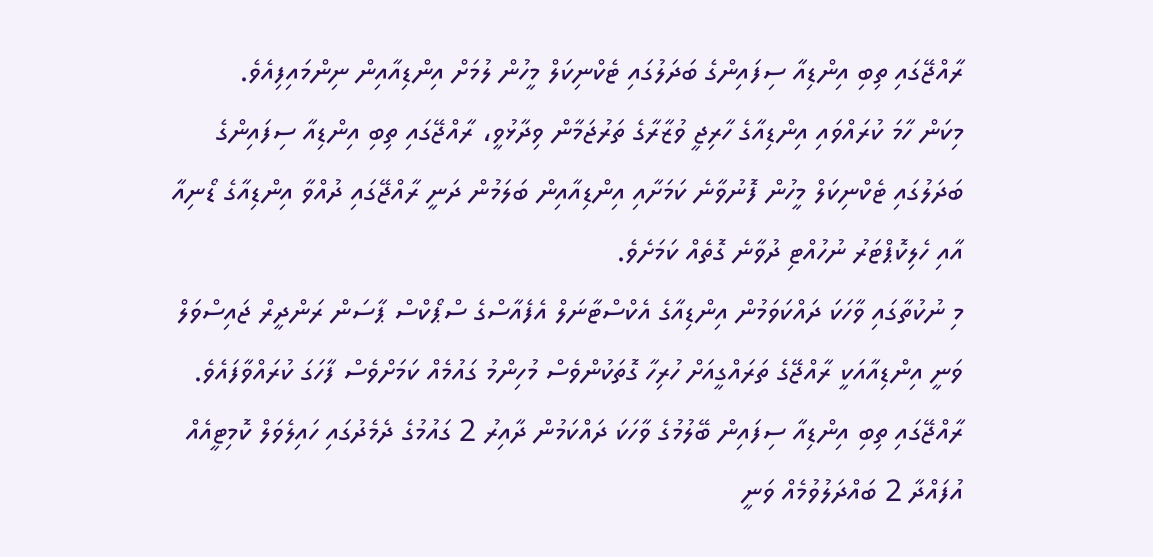ރާއްޖޭގައި ތިބި އިންޑިއާ ސިފައިންގެ ބަދަލުގައި ޓެކްނިކަލް މީހުން ލުމަށް އިންޑިއާއިން ނިންމައިފިއެވެ.
މިކަން ހާމަ ކުރައްވައި އިންޑިއާގެ ހާރިޖީ ވުޒާރާގެ ތަރުޖަމާން ވިދާޅުވީ، ރާއްޖޭގައި ތިބި އިންޑިއާ ސިފައިންގެ ބަދަލުގައި ޓެކްނިކަލް މީހުން ފޮނުވާނެ ކަމަށާއި އިންޑިއާއިން ބަލަމުން ދަނީ ރާއްޖޭގައި ދުއްވާ އިންޑިއާގެ ޑޯނިއާ އާއި ހެލިކޮޕްޓަރު ނުހުއްޓި ދުވާނެ ގޮތެއް ކަމަށެވެ.
މި ނުކުތާގައި ވާހަކަ ދައްކަވަމުން އިންޑިއާގެ އެކްސްޓާނަލް އެފެއާސްގެ ސްޕޯކްސް ޕާސަން ރަންދީރް ޖައިސްވަލް ވަނީ އިންޑިއާއަކީ ރާއްޖޭގެ ތަރައްގީއަށް ހުރިހާ ގޮތަކުންވެސް މުހިންމު ގައުމެއް ކަމަށްވެސް ފާހަގަ ކުރައްވާފައެވެ.
ރާއްޖޭގައި ތިބި އިންޑިއާ ސިފައިން ބޭލުމުގެ ވާހަކަ ދައްކަމުން ދާއިރު 2 ގައުމުގެ ދެމެދުގައި ހައިލެވަލް ކޮމިޓީއެއް އުފައްދާ 2 ބައްދަލުވުމެއް ވަނީ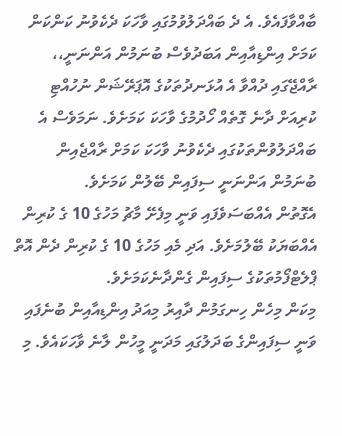ބާއްވާފައެވެ. އެ ދެ ބައްދަލުވުމުގައި ވާހަކަ ދެކެވުނު ކަންކަން ކަމަށް އިންޑިއާއިން އަބަދުވެސް ބުނަމުން އަންނަނީ،، ރާއްޖޭގައި ދުއްވާ އެ އުޅަނދުތަކުގެ އޮޕަރޭޝަން ނުހުއްޓި ކުރިއަށް ދާނެ ގޮތެއް ހޯދުމުގެ ވާހަކަ ކަމަށެވެ. ނަމަވެސް އެ ބައްދަލުވުންތަކުގައި ދެކެވުނު ވާހަކަ ކަމަށް ރާއްޖެއިން ބުނަމުން އަންނަނީ ސިފައިން ބޭލުން ކަމަށެވެ.
އެގޮތުން އެއްބަސަވެފައި ވަނީ މިފެށޭ މާޗު މަހުގެ 10 ގެ ކުރިން އެއްބަޔަކު ބޭލުމަށެވެ. އަދި މެއި މަހުގެ 10 ގެ ކުރިން ދެން އޮތް ޕްލެޓްފޯމުތަކުގެ ސިފައިން ގެންދާނެކަމަށެވެ.
މިކަން މިހެން ހިނގަމުން ދާއިރު މިއަދު އިންޑިއާއިން ބުނެފައި ވަނީ ސިފައިންގެ ބަދަލުގައި މަދަނީ މީހުން ލާނެ ވާހަކައެވެ. މި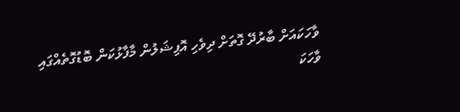ވާހަކައަށް ބާރުދޭ ގޮތަށް ދިވެހި އޮފިޝަލުން މާފާޅުކަން ބޮޑުގޮތެއްގައި ވާހަކަ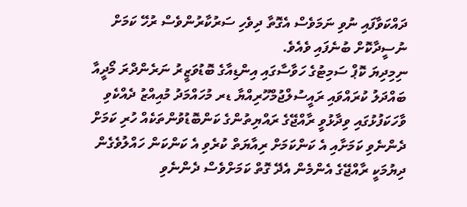ދައްކަވާފައި ނުވި ނަމަވެސް އެގޮތާ ދިވެހި ސަރުކާރުންވެސް ރުހޭ ކަމަށް ނުސީދާކޮށް ބުނެފައި ވެއެވެ.
ނިމިދިޔަ ކޮޕް ސަމިޓުގެ ހަވާސާގައި އިންޑިއާގެ ބޮޑުވަޒީރު ނަރެންދްރަ މޯދީއާ ބައްދަލު ކުރައްވައި ރައީސުލްޖުމްހޫރިއްޔާ ޑރ މުހައްމަދު މުއިއްޒު ދެއްކެވި ވާހަކަފުޅުގައި ވިދާޅުވީ ރާއްޖޭގެ ރައްޔިތުންގެ ކަންބޮޑުވުންތަކެއް ހުރި ކަމަށް ދެންނެވި ކަމަށާއި އެ ކަންކަމަށް ރިއާޔަތް ކުރެވި އެ ކަންކަން ހައްލުވެގެން ދިޔުމަކީ ރާއްޖޭގެ އެންމެން އެދޭ ގޮތް ކަމަށްވެސް ދެންނެވި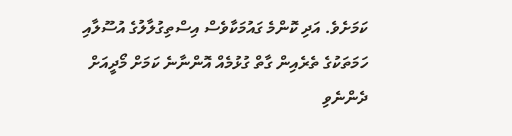ކަމަށެވެ. އަދި ކޮންމެ ގައުމަކާވެސް އިސްތިގުލާލުގެ އުސޫލާއި ހަމަތަކުގެ ތެރެއިން ގާތް ގުޅުމެއް އޮންނާނެ ކަމަށް މޯދީއަށް ދެންނެވި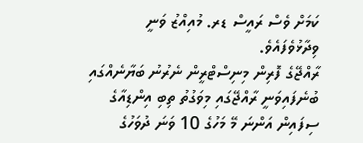ކަމަށް ވެސް ރައީސް ޑރ. މުއިއްޒު ވަނީ ވިދާޅުވެފައެވެ.
ރާއްޖޭގެ ފޮރިން މިނިސްޓްރީން ނެރުނު ބަޔާނެއްގައި ބުނެފައިވަނީ ރާއްޖޭގައި މިވަގުތު ތިބި އިންޑިއާގެ ސިފައިން އަންނަ މޭ މަހުގެ 10 ވަނަ ދުވަހުގެ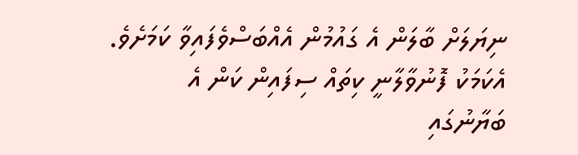ނިޔަލަށް ބާލަން އެ ގައުމުން އެއްބަސްވެފައިވާ ކަމަށެވެ. އެކަމަކު ފޮނުވާލާނީ ކިތައް ސިފައިން ކަން އެ ބަޔާނުގައި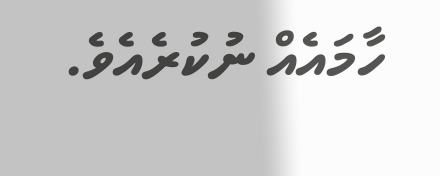ހާމައެއް ނުކުރެއެވެ.